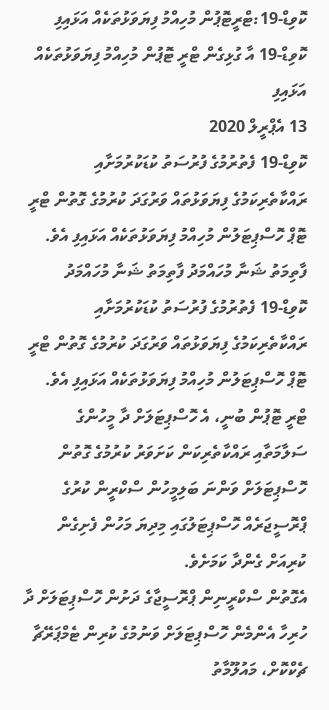ކޮވިޑް-19:ޓްރީޓޮޕުން މުހިއްމު ފިޔަވަޅުތަކެއް އަޅައިފި
ކޮވިޑް-19 އާ ގުޅިގެން ޓްރީ ޓޮޕުން މުހިއްމު ފިޔަވަޅުތަކެއް އަޅައިފި
13 އެޕްރީލް 2020
ކޮވިޑް-19 ފެތުރުމުގެ ފުރުސަތު ކުޑަކުރުމަށާއި ރައްކާތެރިކަމުގެ ފިޔަވަޅުތައް ވަރުގަދަ ކުރުމުގެ ގޮތުން ޓްރީ ޓޮޕް ހޮސްޕިޓަލުން މުހިއްމު ފިޔަވަޅުތަކެއް އަޅައިފި އެވެ.
ފާތިމަތު ޝަނާ މުހައްމަދު ފާތިމަތު ޝަނާ މުހައްމަދު
ކޮވިޑް-19 ފެތުރުމުގެ ފުރުސަތު ކުޑަކުރުމަށާއި ރައްކާތެރިކަމުގެ ފިޔަވަޅުތައް ވަރުގަދަ ކުރުމުގެ ގޮތުން ޓްރީ ޓޮޕް ހޮސްޕިޓަލުން މުހިއްމު ފިޔަވަޅުތަކެއް އަޅައިފި އެވެ.
ޓްރީ ޓޮޕުން ބުނީ، އެ ހޮސްޕިޓަލަށް ދާ މީހުންގެ ސަލާމަތާއި ރައްކާތެރިކަން ކަށަވަރު ކުރުމުގެ ގޮތުން ހޮސްޕިޓަލަށް ވަންނަ ބަލިމީހުން ސްކްރީން ކުރުގެ ޕްރޮސީޖަރެއް ހޮސްޕިޓަލުގައި މިދިޔަ މަހުން ފެށިގެން ކުރިއަށް ގެންދާ ކަމަށެވެ.
އެގޮތުން ސްކްރީނިން ޕްރޮސީޖާގެ ދަށުން ހޮސްޕިޓަލަށް ދާ ހުރިހާ އެންމެން ހޮސްޕިޓަލަށް ވަނުމުގެ ކުރިން ޓެމްޕަރޭޗާ ޗެކްކޮށް، މައުލޫމާތު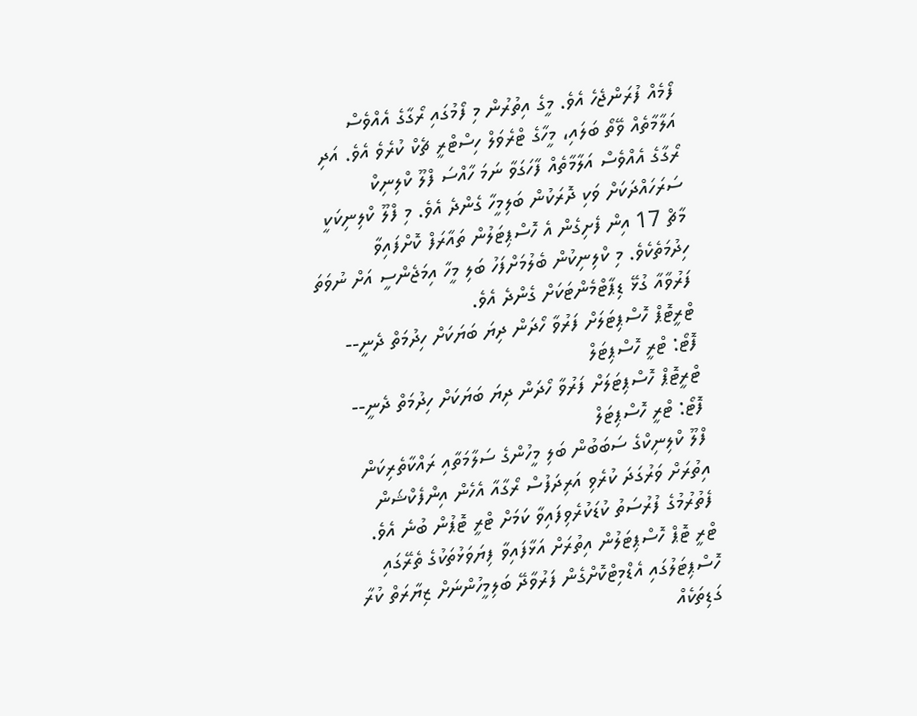ފޯމެއް ފުރަންޖެހެ އެވެ. މީގެ އިތުރުން މި ފޯމުގައި ރޯގާގެ އެއްވެސް އަލާމާތެއް ވޭތޯ ބަލައި، މީހާގެ ޓްރެވަލް ހިސްޓްރީ ޗެކް ކުރެވެ އެވެ. އަދި ރޯގާގެ އެއްވެސް އަލާމާތެއް ފާހަގަވާ ނަމަ ހާއްސަ ފްލޫ ކްލިނިކް ސަރަހައްދަކަށް ވަކި ދޮރަކުން ބަލިމީހާ ގެންދެ އެވެ. މި ފްލޫ ކްލިނިކަކީ މާޗް 17 އިން ފެށިގެން އެ ހޮސްޕިޓަލުން ތައާރަފް ކޮށްފައިވާ ހިދުމަތެކެވެ. މި ކްލިނިކުން ބެލުމަށްފަހު ބަލި މީހާ އިމަޖެންސީ އަށް ނުވަތަ ފަރުވާއާ ގުޅޭ ޑިޕާޓްމެންޓަކަށް ގެންދެ އެވެ.
ޓްރީޓޮޕް ހޮސްޕިޓަލަށް ފަރުވާ ހޯދަން ދިޔަ ބަޔަކަށް ހިދުމަތް ދެނީ-- ފޮޓޯ: ޓްރީ ހޮސްޕިޓަލް
ޓްރީޓޮޕް ހޮސްޕިޓަލަށް ފަރުވާ ހޯދަން ދިޔަ ބަޔަކަށް ހިދުމަތް ދެނީ-- ފޮޓޯ: ޓްރީ ހޮސްޕިޓަލް
ފްލޫ ކްލިނިކްގެ ސަބަބުން ބަލި މީހުންގެ ސަލާމަތާއި ރައްކާތެރިކަން އިތުރަށް ވަރުގަދަ ކުރެވި އަރިދަފުސް ރޯގާއާ އެހެން އިންފެކްޝަން ފެތުރުމުގެ ފުރުސަތު ކުޑަކުރެވިފައިވާ ކަމަށް ޓްރީ ޓޮޕުން ބުނެ އެވެ.
ޓްރީ ޓޮޕް ހޮސްޕިޓަލުން އިތުރަށް އަޅާފައިވާ ފިޔަވަޅުތަކުގެ ތެރޭގައި ހޮސްޕިޓަލުގައި އެޑްމިޓްކޮށްގެން ފަރުވާދޭ ބަލިމީހުންނަށް ޒިޔާރަތް ކުރާ ގަޑިތަކެއް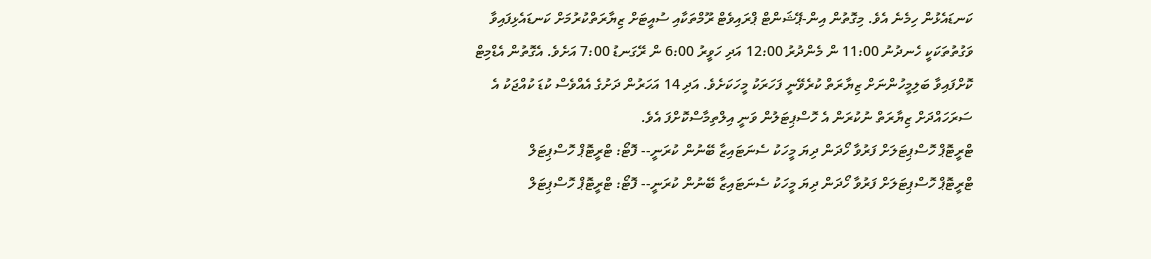ކަނޑައެޅުން ހިމެނެ އެވެ. މިގޮތުން އިން-ޕޭޝަންޓް ޕްރައިވެޓް ރޫމްތަކާއި ސުއީޓަށް ޒިޔާރަތްކުރުމަށް ކަނޑައެޅިފައިވާ ވަގުތުތަކަކީ ހެނދުނު 11:00 ން މެންދުރު 12:00 އަދި ހަވީރު 6:00 ން ރޭގަނޑު 7:00 އަށެވެ. އެގޮތުން އެޑްމިޓް ކޮށްފައިވާ ބަލިމީހުންނަށް ޒިޔާރަތް ކުރެވޭނީ ފަހަރަކު މީހަކަށެވެ. އަދި 14 އަހަރުން ދަށުގެ އެއްވެސް ކުޑަ ކުއްޖަކު އެ ސަރަހައްދަށް ޒިޔާރަތް ނުކުރަން އެ ހޮސްޕިޓަލުން ވަނީ އިލްތިމާސްކޮށްފަ އެވެ.
ޓްރީޓޮޕް ހޮސްޕިޓަލަށް ފަރުވާ ހޯދަން ދިޔަ މީހަކު ސެނަޓައިޒާ ބޭނުން ކުރަނީ-- ފޮޓޯ: ޓްރީޓޮޕް ހޮސްޕިޓަލް
ޓްރީޓޮޕް ހޮސްޕިޓަލަށް ފަރުވާ ހޯދަން ދިޔަ މީހަކު ސެނަޓައިޒާ ބޭނުން ކުރަނީ-- ފޮޓޯ: ޓްރީޓޮޕް ހޮސްޕިޓަލް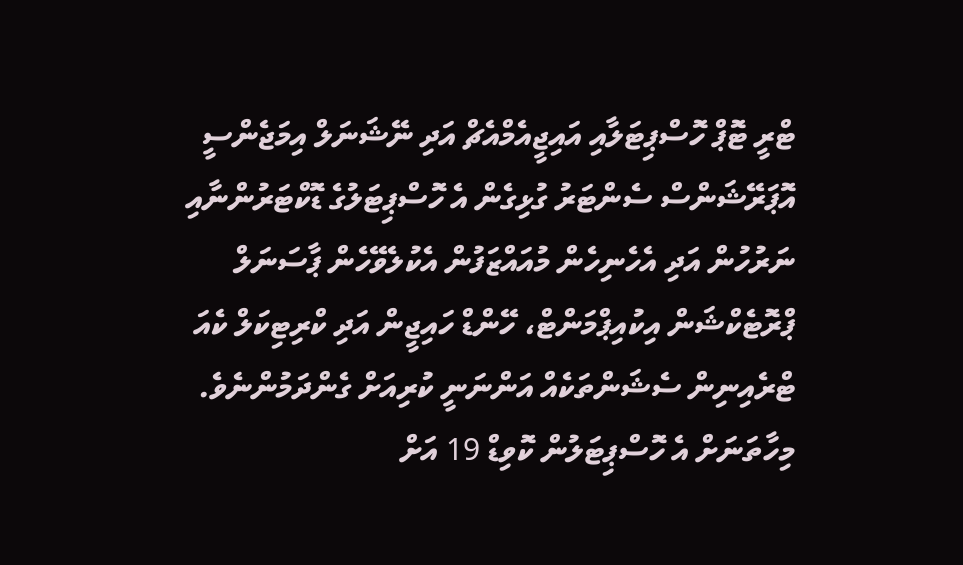ޓްރީ ޓޮޕް ހޮސްޕިޓަލާއި އައިޖީއެމްއެޗް އަދި ނޭޝަނަލް އިމަޖެންސީ އޮޕަރޭޝަންސް ސެންޓަރު ގުޅިގެން އެ ހޮސްޕިޓަލުގެ ޑޮކްޓަރުންނާއި ނަރުހުން އަދި އެހެނިހެން މުއައްޒަފުން އެކުލެވޭހެން ޕާސަނަލް ޕްރޮޓެކްޝަން އިކުއިޕްމަންޓް، ހޭންޑް ހައިޖީން އަދި ކްރިޓިކަލް ކެއަ ޓްރެއިނިން ސެޝަންތަކެއް އަންނަނީ ކުރިއަށް ގެންދަމުންނެވެ.
މިހާތަނަށް އެ ހޮސްޕިޓަލުން ކޮވިޑް 19 އަށް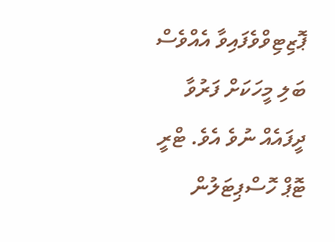ޕޮޒިޓިވްވެފައިވާ އެއްވެސް ބަލި މީހަކަށް ފަރުވާ ދީފައެއް ނުވެ އެވެ. ޓްރީ ޓޮޕް ހޮސްޕިޓަލުން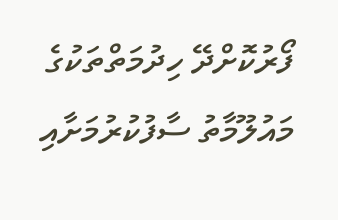ފޯރުކޮށްދޭ ހިދުމަތްތަކުގެ މައުލޫމާތު ސާފުކުރުމަށާއި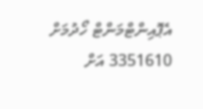އެޕޮއިންޓްމަންޓް ހޯދުމަށް 3351610 އަށް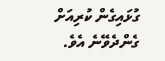ގުޅައިގެން ކުރިއަށް ގެންދެވޭނެ އެވެ.